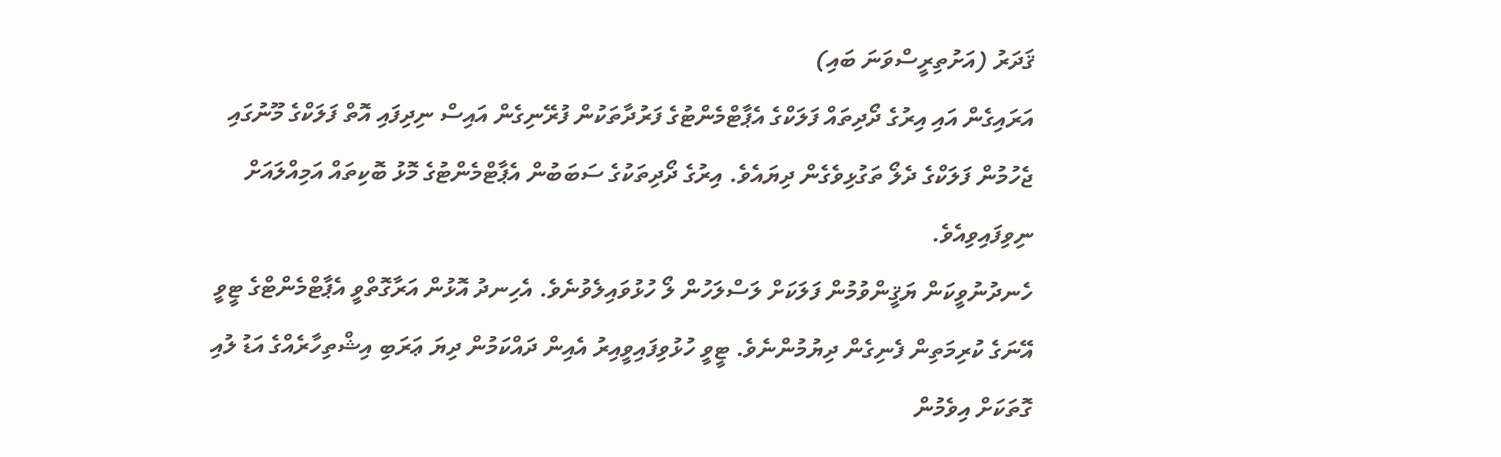ޤަދަރު (އަށުތިރީސްވަނަ ބައި)
އަރައިގެން އައި އިރުގެ ދޯދިތައް ފަލަކްގެ އެޕާޓްމެންޓުގެ ފަރުދާތަކުން ފުރޭނިގެން އައިސް ނިދިފައި އޮތް ފަލަކްގެ މޫނުގައި ޖެހުމުން ފަލަކްގެ ދެލޯ ތަގުޅިވެގެން ދިޔައެވެ. އިރުގެ ދޯދިތަކުގެ ސަބަބުން އެޕާޓްމެންޓުގެ މޮޅު ބޮކިތައް އަމިއްލައަށް ނިވިފައިވިއެވެ.
ހެނދުނުވީކަން ޔަޤީންވުމުން ފަލަކަށް ލަސްލަހުން ލޯ ހުޅުވައިލެވުނެވެ. އެހިނދު އޮޅުން އަރާގޮތްވީ އެޕާޓްމެންޓްގެ ޓީވީ އޭނަގެ ކުރިމަތިން ފެނިގެން ދިޔުމުންނެވެ. ޓީވީ ހުޅުވިފައިވީއިރު އެއިން ދައްކަމުން ދިޔަ ޢަރަބި އިޝްތިހާރެއްގެ އަޑު ލުއި ގޮތަކަށް އިވެމުން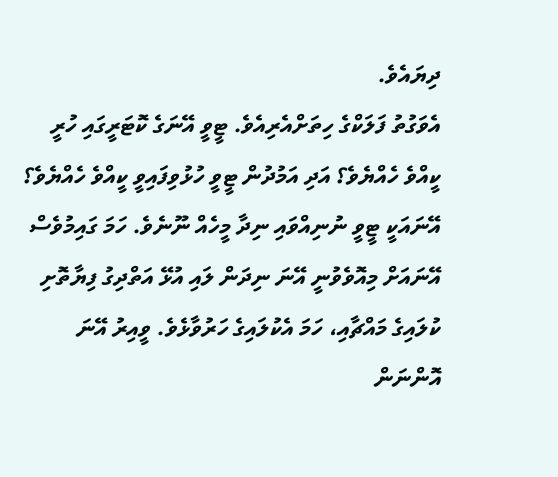ދިޔައެވެ.
އެވަގުތު ފަލަކްގެ ހިތަށްއެރިއެވެ. ޓީވީ އޭނަގެ ކޮޓަރީގައި ހުރީ ކީއްވެ ހެއްޔެވެ؟ އަދި އަމުދުން ޓީވީ ހުޅުވިފައިވީ ކީއްވެ ހެއްޔެވެ؟ އޭނައަކީ ޓީވީ ނުނިއްވައި ނިދާ މީހެއް ނޫނެވެ. ހަމަ ގައިމުވެސް އޭނައަށް މިއޮވެވުނީ އޭނަ ނިދަން ލައި އުޅޭ އަތްދިގު ފިޔާތޮށި ކުލައިގެ މައްޗާއި، ހަމަ އެކުލައިގެ ހަރުވާޅެވެ. ވީއިރު އޭނަ އޮންނަން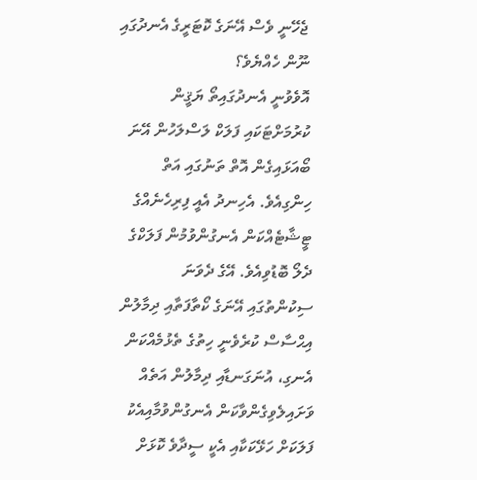ޖެހޭނީ ވެސް އޭނަގެ ކޮޓަރީގެ އެނދުގައި ނޫން ހެއްޔެވެ؟
އޮވެވުނީ އެނދުގައިތޯ ޔަޤީން ކުރުމަށްޓަކައި ފަލަކް ލަސްލަހުން އޭނަ ބޯއަޅައިގެން އޮތް ތަނުގައި އަތް ހިންގިއެވެ. އެހިނދު އެއީ ފިރިހެނެއްގެ ޓީޝާޓެއްކަން އެނގުންވުމުން ފަލަކްގެ ދެލޯ ބޮޑުވިއެވެ. އޭގެ ދެވަނަ ސިކުންތުގައި އޭނަގެ ކޯތާފަތާއި ދިމާލުން އިޙްސާސް ކުރެވެނީ ހިތުގެ ތެޅުމެއްކަން އެނގި، އުނަގަނޑާއި ދިމާލުން އަތެއް ވަށައިލެވިގެންވާކަން އެނގުންވުމާއިއެކު ފަލަކަށް ހަޅޭކަކާއި އެކީ ސީދާވެ ކޮޅަށް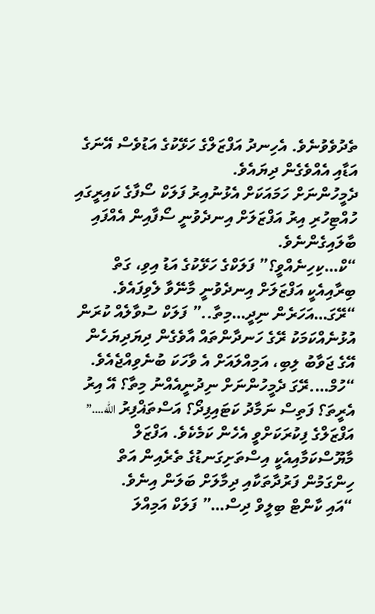ތެދުވެވުނެވެ. އެހިނދު އަފްޒަލްގެ ހަޅޭކުގެ އަޑުވެސް އޭނަގެ އަޑާއި އެއްވެގެން ދިޔައެވެ.
ދެމީހުންނަށް ހަމައަކަށް އެޅުނުއިރު ފަލަކް ސޯފާގެ ކައިރީގައި ހުއްޓިހުރި އިރު އަފްޒަލަށް އިނދެވުނީ ސޯފާއިން އެއްފައި ބާލައިގެންނެވެ.
“ކް…ކިހިނެއްވީ؟” ފަލަކްގެ ހަޅޭކުގެ އަޑު އިވި، ގަތް ބިރާއިއެކީ އަފްޒަލަށް އިނދެވުނީ މާނޭވާ ލެވިފައެވެ.
“ރޭގަ…އަހަރެން ނިދީ…މިތާ..” ފަލަކް ސުވާލެއް ކުރަން އުޅުނެއްކަމަކު ރޭގެ ހަނދާންތައް އާވެގެން ދިޔަދިޔަހެން އޭގެ ޖަވާބު ލިބި، އަމިއްލައަށް އެ ވާހަކަ ބުނެވިއްޖެއެވެ.
“ހުމް….ރޭގަ ދެމީހުންނަށް ނިދުނީއެއްނު މިތާ؟ އޭ އިރު އެރީތަ؟ ފަތިސް ނަމާދު ކަޓައިފިދޯ؟ އަސްތަޣްފިރު الله….” އަފްޒަލްގެ ފިކުރަކަށްވީ އެހެން ކަމެކެވެ. އަފްޒަލް މާޔޫސްކަމާއިއެކީ އިސްތަށިގަނޑުގެ ތެރެއިން އަތް ހިންގަމުން ފަރުދާތަކާއި ދިމާލަށް ބަލަން އިނެވެ.
“އައި ކާންޓް ބިލީވް ދިސް…” ފަލަކް އަމިއްލަ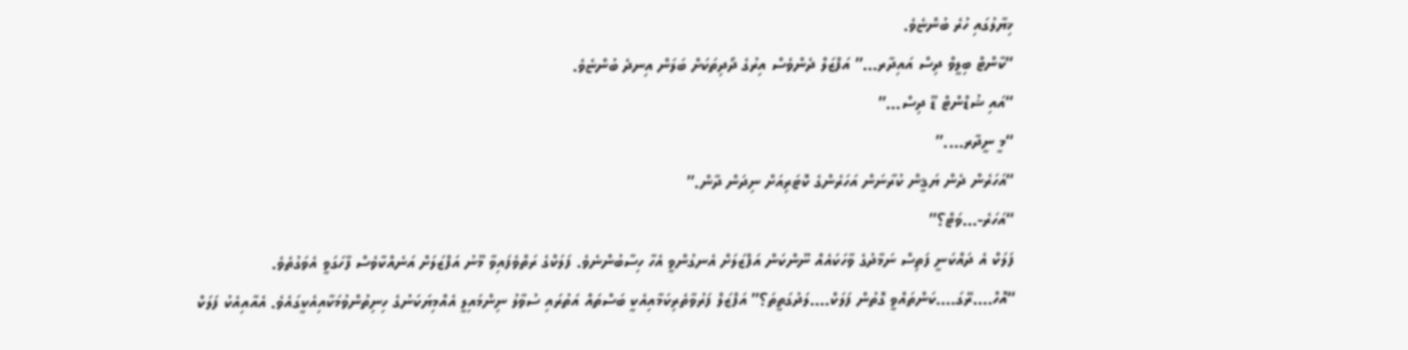ޚިޔާލުގައި ހުރެ ބުންޏެވެ.
“ކާންޓް ބިލީވް ދިސް އައިދާރ…” އަފްޒަލް ދެންވެސް އިރުގެ ދޯދިތަކަށް ބަލަން އިނދެ ބުންޏެވެ.
“އައި ޝުޑްންޓް ޑޫ ދިސް…”
“މީ ނީދާރ….”
“އަހަރެން ދެން ޔަޤީން ކުރާނަން އަހަރެންގެ ކޮޓަރިއަށް ނިދަން ދާން.”
“އަހަރެ-…ވަޓް؟”
ފަލަކް އެ ދައްކަނީ ފަތިސް ނަމާދުގެ ވާހަކައެއް ނޫންކަން އަފްޒަލަށް އެނގުންވީ އެހާ ހިސާބުންނެވެ. ފަލަކްގެ ރަތްވެފައިވާ މޫނު އަފްޒަލަށް އަނެއްކާވެސް ފާހަގަވީ އެވަގުތެވެ.
“އޮހް….ރޭގަ….ކަންތައްވީ ގޮތުން ފަލަކް….ލަދުގަތީތަ؟” އަފްޒަލް ފަރުވާތެރިކަމާއިއެކީ ބަސްތައް އަތުރައި ސުވާލު ނިންމައިލީ އެއްމިޔަކަނުގެ ހިނިތުންވުމަކާއިއެކީގައެވެ. އެއާއިއެކު ފަލަކް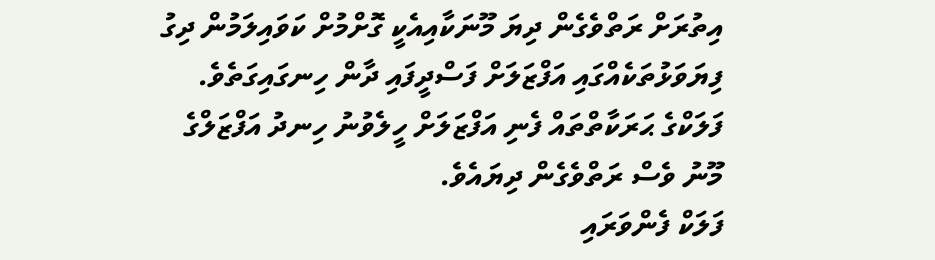އިތުރަށް ރަތްވެގެން ދިޔަ މޫނަކާއިއެކީ ގޮށްމުށް ކަވައިލަމުން ދިގު ފިޔަވަޅުތަކެއްގައި އަފްޒަލަށް ފަސްދީފައި ދާން ހިނގައިގަތެވެ. ފަލަކްގެ ޙަރަކާތްތައް ފެނި އަފްޒަލަށް ހީލެވުނު ހިނދު އަފްޒަލްގެ މޫނު ވެސް ރަތްވެގެން ދިޔައެވެ.
ފަލަކް ފެންވަރައި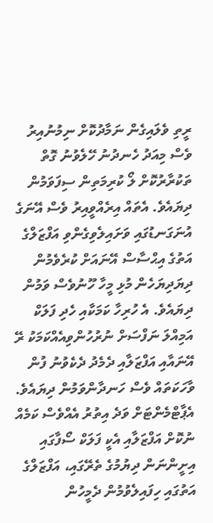ރީތި ވެލައިގެން ނަމާދުކޮށް ނިމުނުއިރު ވެސް މިއަދު ހެނދުނު ހޭލެވުނު ގޮތް ތަކުރާރުކޮށް ލޯ ކުރިމަތިން ސިފަވަމުން ދިޔައެވެ. އެތައް އިރެއްވީއިރު ވެސް އޭނަގެ އުނަގަނޑުގައި ވަށައިލެވިގެންވި އަފްޒަލްގެ އަތުގެ އިޙްސާސް އޭނައަށް ކުރެވެމުން ދިޔަދިޔަހެން މުޅި މީހާ ހޫނުވެސް ވަމުން ދިޔައެވެ. އެ ހުރިހާ ކަމަކާއި ހެދި ފަލަކް އަމިއްލަ ނަފްސަށް ނުރުހުންވިއެއްކަމަކު ރޭ އޭނައާއި އަފްޒަލާއި ދެމެދު ދެކެވުނު ފުން ވާހަކަތައް ވެސް ހަނދާންވަމުން ދިޔައެވެ.
އެޕާޓްމެންޓަށް ވަދެ އިތުރު އެއްވެސް ކަމެއް ނުކޮށް އަފްޒަލާއި އެކީ ފަލަކް ސޯފާގައި އިށީންނަން ދިޔުމުގެ ތެރޭގައި، އަފްޒަލްގެ އަތުގައި ހިފައިލެވުމުން ދެމީހުން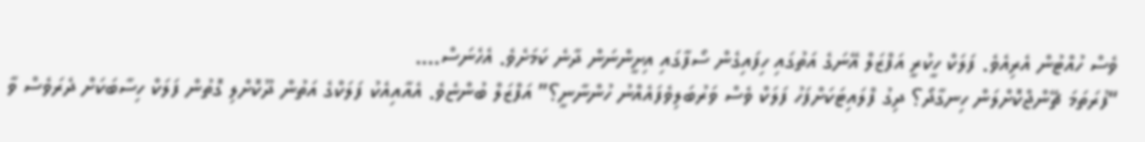ވެސް ހުއްޓުން އެރިއެވެ. ފަލަކް ހީކުރީ އަފްޒަލް އޭނަގެ އަތުގައި ހިފައިގެން ސޯފާގައި އިށީންނަން ދާނެ ކަމަށެވެ. އެހެނަސް….
“ފުރަތަމަ ޗޭންޖްކޮށްލަން ހިނގާދޯ؟ ދިގު ފްލައިޓަކަށްފަހު ފަލަކް ވެސް ވަރުބަލިވެފައެއްނު ހުންނާނީ؟” އަފްޒަލް ބުންޏެވެ. އެއާއިއެކު ފަލަކްގެ އަތުން ދޫކޮށްލި ގޮތުން ފަލަކް ހިސާބަކަށް ދެރަވެސް ވާ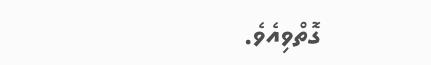ގޮތްވިއެވެ.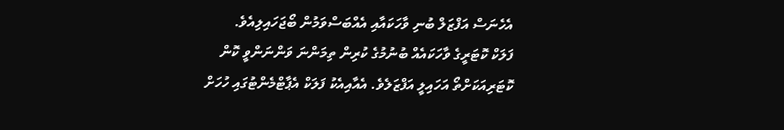އެހެނަސް އަފްޒަލް ބުނި ވާހަކައާއި އެއްބަސްވަމުން ބޯޖަހައިލިއެވެ.
ފަލަކް ކޮޓަރީގެ ވާހަކައެއް ބުނުމުގެ ކުރިން ތިމަންނަ ވަންނަންވީ ކޮން ކޮޓަރިއަކަށްތޯ އަހައިލީ އަފްޒަލެވެ. އެއާއިއެކު ފަލަކް އެޕާޓްމެންޓުގައި ހުހަށް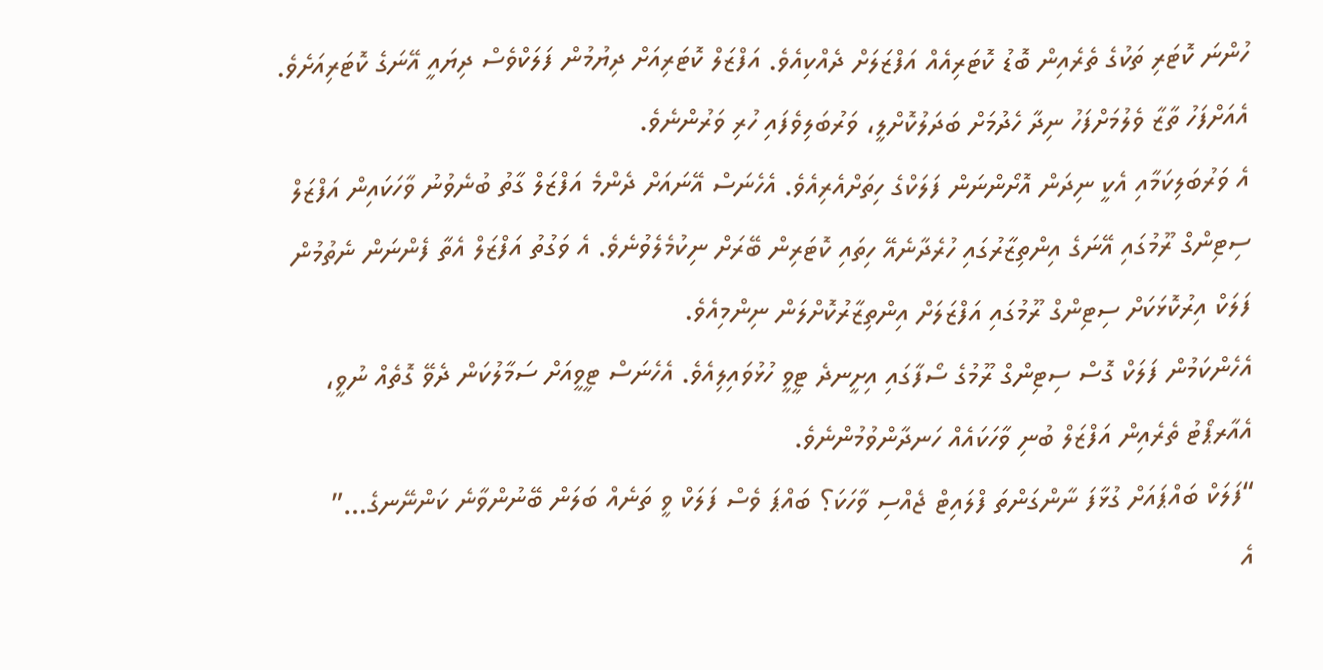ހުންނަ ކޮޓަރި ތަކުގެ ތެރެއިން ބޮޑު ކޮޓަރިއެއް އަފްޒަލަށް ދެއްކިއެވެ. އަފްޒަލް ކޮޓަރިއަށް ދިޔުމުން ފަލަކްވެސް ދިޔައީ އޭނަގެ ކޮޓަރިއަށެވެ. އެއަށްފަހު ތާޒާ ވެލުމަށްފަހު ނިދާ ހެދުމަށް ބަދަލުކޮށްލީ، ވަރުބަލިވެފައި ހުރި ވަރުންނެވެ.
އެ ވަރުބަލިކަމާއި އެކީ ނިދަން އޮށޯންނަން ފަލަކްގެ ހިތަށްއެރިއެވެ. އެހެނަސް އޭނައަށް ދެންމެ އަފްޒަލް ގާތު ބުނެވުނު ވާހަކައިން އަފްޒަލް ސިޓިންގް ރޫމުގައި އޭނަގެ އިންތިޒާރުގައި ހުރެދާނެއޭ ހިތައި ކޮޓަރިން ބޭރަށް ނިކުމެލެވުނެވެ. އެ ވަގުތު އަފްޒަލް އެތާ ފެންނަން ނެތުމުން ފަލަކް އިރުކޮޅަކަށް ސިޓިންގް ރޫމުގައި އަފްޒަލަށް އިންތިޒާރުކޮށްލަން ނިންމިއެވެ.
އެހެންކަމުން ފަލަކް ގޮސް ސިޓިންގް ރޫމުގެ ސޯފާގައި އިށީނދެ ޓީވީ ހުޅުވައިލިއެވެ. އެހެނަސް ޓީވީއަށް ސަމާލުކަން ދެވޭ ގޮތެއް ނުވީ، އެއާރޕޯޓު ތެރެއިން އަފްޒަލް ބުނި ވާހަކައެއް ހަނދާންވުމުންނެވެ.
“ފަލަކް ބައްޕައަށް ގުޅާފަ ނާންގަންތަ ފްލައިޓް ޖެއްސި ވާހަކަ؟ ބައްޕަ ވެސް ފަލަކް ވީ ތަނެއް ބަލަން ބޭނުންވާނެ ކަންނޭނގެ…”
އެ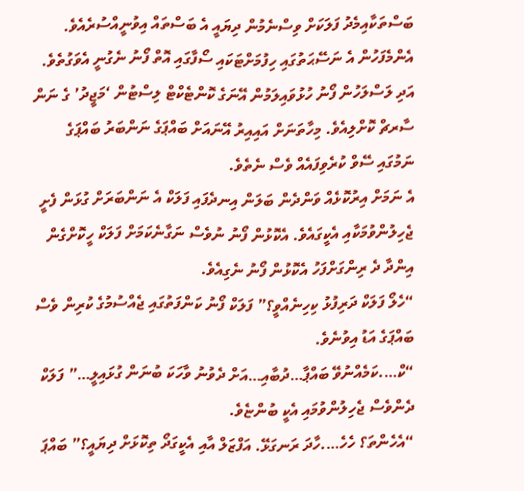ބަސްތަކާއިމެދު ފަލަކަށް ވިސްނެމުން ދިޔައީ އެ ބަސްތައް އިވުނީއްސުރެއެވެ. އެންމެފަހުން އެ ނަސޭޙަތުގައި ހިފުމަށްޓަކައި ސޯފާގައި އޮތް ފޯނު ނެގުނީ އެވަގުތެވެ. އަދި ލަސްލަހުން ފޯނު ހުޅުވައިލަމުން އޭނަގެ ކޮންޓެކްޓް ލިސްޓުން ‘މަޖީދު’ ގެ ނަން ސާރޗް ކޮށްލިއެވެ. މިހާތަނަށް އައިއިރު އޭނައަށް ބައްޕަގެ ނަންބަރު ބައްޕަގެ ނަމުގައި ސޭވް ކުރެވިފައެއް ވެސް ނެތެވެ.
އެ ނަމަށް އިރުކޮޅެއް ވަންދެން ބަލަން އިނދެފައި ފަލަކް އެ ނަންބަރަށް ގުޅަން ފެށީ ޖެހިލުންވުމަކާއި އެކީގައެވެ. އެކޮޅުން ފޯނު ނުވެސް ނަގާނެކަމަށް ފަލަކް ހީކޮށްގެން އިންދާ ދެ ރިންގަށްފަހު އެކޮޅުން ފޯނު ނެގިއެވެ.
“ހެލޯ ފަލަކް ދަރިފުޅު ކިހިނެއްވީ؟” ފަލަކް ފޯނު ކަންފަތުގައި ޖެއްސުމުގެ ކުރިން ވެސް ބައްޕަގެ އަޑު އިވުނެވެ.
“ކް….ކަމެއްނުވޭ ބައްޕާ…ދުބާއި…އަށް ދެވުނު ވާހަކަ ބުނަން ގުޅައިލީ…” ފަލަކް ދެންވެސް ޖެހިލުންވުމައި އެކީ ބުންޏެވެ.
“އެހެންތަ؟ ހެހެ….ހާދަ ރަނގަޅޭ. އަފްޒަލް އާއި އެކީގަދޯ ތިކޮޅަށް ދިޔައީ؟” ބައްޕަ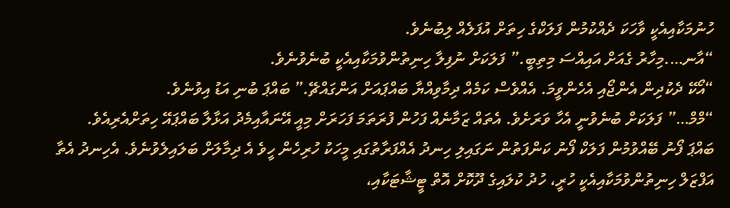ހުނުމަކާއިއެކީ ވާހަކަ ދެއްކުމުން ފަލަކްގެ ހިތަށް އުފަލެއް ލިބުނެވެ.
“އާނ….މިހާރު ގެއަށް އައިއްސަ މިތިބީ.” ފަލަކަށް ނުފިލާ ހިނިތުންވުމަކާއިއެކީ ބުނެވުނެވެ.
“އޯކޭ ދެކުދިން އެންޖޯއި އެހެންވީމަ. އެއްވެސް ކަމެއް ދިމާވިއްޔާ ބައްޕައަށް އަންގައްޗޭ.” ބައްޕަ ބުނި އަޑު އިވުނެވެ.
“މްމް…” ފަލަކަށް ބުނެވުނީ އެހާ ވަރަށެވެ. އެތައް ޒަމާނެއް ފަހުން ފުރަތަމަ ފަހަރަށް މިއީ އޭނައާއިމެދު އަޅާލާ ބައްޕައޭ ހިތަށްއެރިއެވެ.
ބައްޕަ ފޯނު ބޭއްވުމުން ފަލަކް ފޯނު ކަންފަތުން ނަގައިލި ހިނދު އެއްފަރާތުގައި މީހަކު ހުރިހެން ހީވެ އެ ދިމާލަށް ބަލައިލެވުނެވެ. އެހިނދު އެތާ އަފްޒަލް ހިނިތުންވުމަކާއިއެކީ ހުރީ، ހުދު ކުލައިގެ ދޫކޮށް އޮތް ޓީޝާޓަކާއި،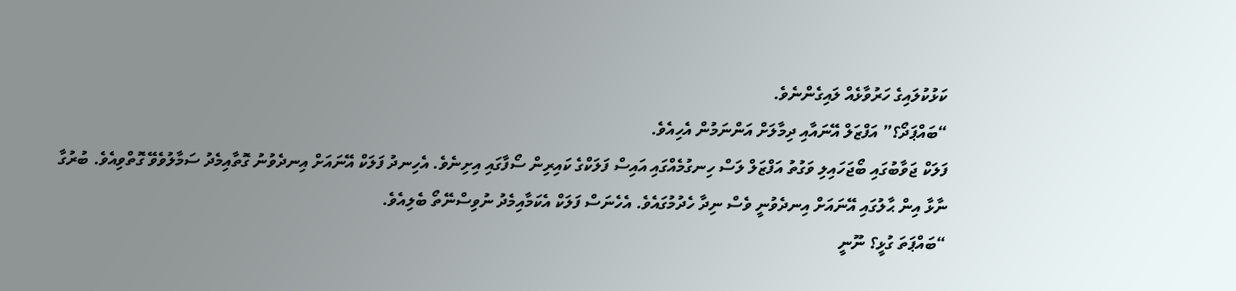ކަޅުކުލައިގެ ހަރުވާޅެއް ލައިގެންނެވެ.
“ބައްޕަދޯ؟” އަފްޒަލް އޭނައާއި ދިމާލަށް އަންނަމުން އެހިއެވެ.
ފަލަކް ޖަވާބުގައި ބޯޖަހައިލި ވަގުތު އަފްޒަލް ލަސް ހިނގުމެއްގައި އައިސް ފަލަކްގެ ކައިރިން ސޯފާގައި އިށިނެވެ. އެހިނދު ފަލަކް އޭނައަށް އިނދެވުނު ގޮތާއިމެދު ސަމާލުވެވޭ ގޮތްވިއެވެ. ބުރުގާ ނާޅާ އިން ޙާލުގައި އޭނައަށް އިނދެވުނީ ވެސް ނިދާ ހެދުމުގައެވެ. އެހެނަސް ފަލަކް އެކަމާއިމެދު ނުވިސްނޭތޯ ބެލިއެވެ.
“ބައްޕަތަ ގުޅީ؟ ނޫނީ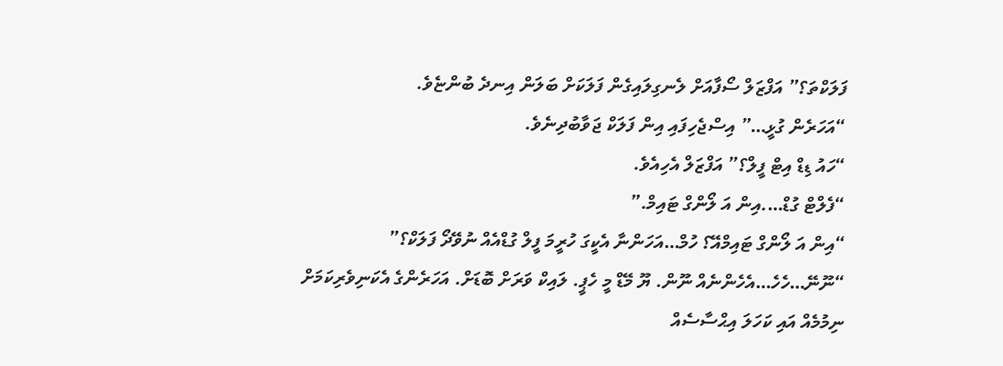ފަލަކްތަ؟” އަފްޒަލް ސޯފާއަށް ލެނގިލައިގެން ފަލަކަށް ބަލަން އިނދެ ބުންޏެވެ.
“އަހަރެން ގުޅީ…” އިސްޖެހިފައި އިން ފަލަކް ޖަވާބުދިނެވެ.
“ހައު ޑިޑް އިޓް ފީލް؟” އަފްޒަލް އެހިއެވެ.
“ފެލްޓް ގުޑް….އިން އަ ލޯންގް ޓައިމް.”
“އިން އަ ލޯންގް ޓައިމްއޭ؟ ހުމް…އަހަންނާ އެކީގަ ހުރީމަ ފީލް ގުޑްއެއް ނުވޭދޯ ފަލަކް؟”
“ނޫނޭ…ހެހެ…އެހެންނެއް ނޫން. ޔޫ މޭޑް މީ ހެޕީ. ލައިކް ވަރަށް ބޮޑަށް. އަހަރެންގެ އެކަނިވެރިކަމަށް ނިމުމެއް އައި ކަހަލަ އިޙްސާސެއް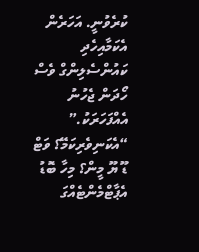ކުރެވުނީ. އަހަރެން އެކަމާއިހެދި ކައުންސެލިންގް ވެސް ހޯދަން ޖެހުނު އެއްފަހަރަކު.”
“އެކަނިވެރިކަމޭ؟ ވަޓް ޑޫ ޔޫ މީން؟ މިހާ ބޮޑު އެޕާޓްމެންޓެއްގަ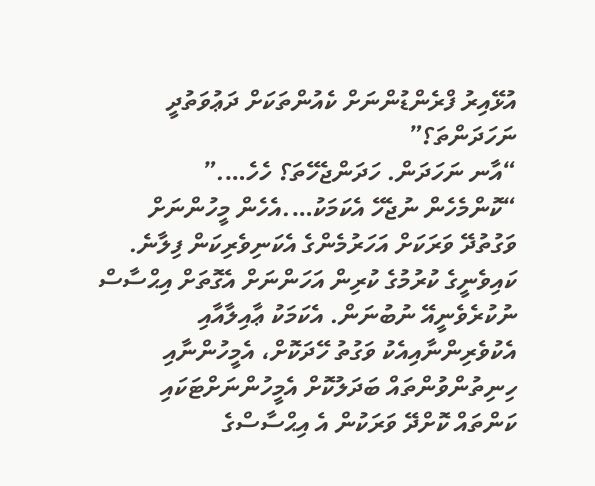އުޅޭއިރު ފްރެންޑުންނަށް ކެއުންތަކަށް ދަޢުވަތުދީ ނަހަދަންތަ؟”
“އާނ ނަހަދަން. ހަދަންޖެހޭތަ؟ ހެހެ….”
“ކޮންމެހެން ނުޖެހޭ އެކަމަކު….އެހެން މީހުންނަށް ވަގުތުދޭ ވަރަކަށް އަހަރުމެންގެ އެކަނިވެރިކަން ފިލާނެ. ކައިވެނީގެ ކުރުމުގެ ކުރިން އަހަންނަށް އެގޮތަށް އިޙްސާސް ނުކުރެވެނީއޭ ނުބުނަން. އެކަމަކު ޢާއިލާއާއި އެކުވެރިންނާއިއެކު ވަގުތު ހޭދަކޮށް، އެމީހުންނާއި ހިނިތުންވުންތައް ބަދަލުކޮށް އެމީހުންނަށްޓަކައި ކަންތައް ކޮށްދޭ ވަރަކުން އެ އިޙްސާސްގެ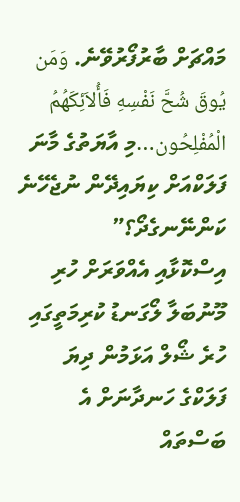މައްޗަށް ބާރުފޯރުވޭނެ. وَمَن يُوقَ شُحَّ نَفْسِهِ فَأُلاَئِكَهُمُ الْمُفْلِحُون…މި އާޔަތުގެ މާނަ ފަލަކްއަށް ކިޔައިދޭން ނުޖެހޭނެ ކަންނޭނގެދޯ؟”
އިސްކޮޅާއި އެއްވަރަށް ހުރި މޫނުބަލާ ލޯގަނޑު ކުރިމަތީގައި ހުރެ ޝޯލް އަޅަމުން ދިޔަ ފަލަކްގެ ހަނދާނަށް އެ ބަސްތައް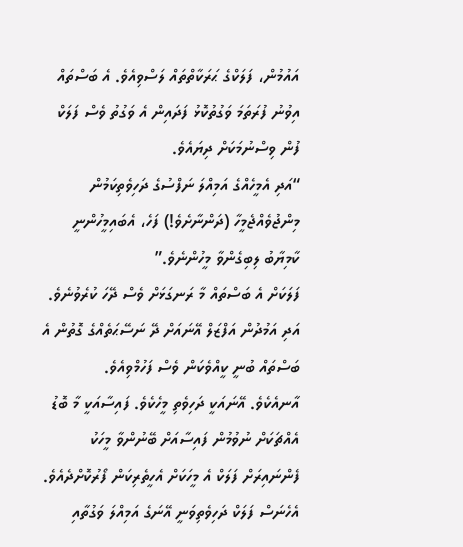އައުމުން، ފަލަކްގެ ޙަރަކާތްތައް ލަސްވިއެވެ. އެ ބަސްތައް އިވުނު ފުރަތަމަ ވަގުތުކޮޅު ފަދައިން އެ ވަގުތު ވެސް ފަލަކް ފުން ވިސްނުމަކަށް ދިޔައެވެ.
“އަދި އެމީހެއްގެ އަމިއްލަ ނަފްސުގެ ދަހިވެތިކަމުން މިންޖުވެއްޖެމީހާ (ދަންނާށެވެ!) ފަހެ، އެބައިމީހުންނީ ކާމިޔާބު ލިބިގެންވާ މީހުންނެވެ.”
ފަލަކަށް އެ ބަސްތައް މާ ރަނގަޅަށް ވެސް ދޭހަ ކުރެވުނެވެ. އަދި އަމުދުން އަފްޒަލް އޭނައަށް ދޭ ނަސޭޙަތެއްގެ ގޮތުން އެ ބަސްތައް ބުނީ ކީއްވެކަން ވެސް ފަހުމްވިއެވެ.
އާނއެކެވެ. އޭނައަކީ ދަހިވެތި މީހެކެވެ. ފައިސާއަކީ މާ ބޮޑު އެއްޗަކަށް ނުވުމުން ފައިސާއަށް ބޭނުންވާ މީހަކު ފެންނައިރަށް ފަލަކް އެ މީހަކަށް އެހީތެރިކަން ފޯރުކޮށްދެއެވެ. އެހެނަސް ފަލަކް ދަހިވެތިވަނީ އޭނަގެ އަމިއްލަ ވަގުތާއި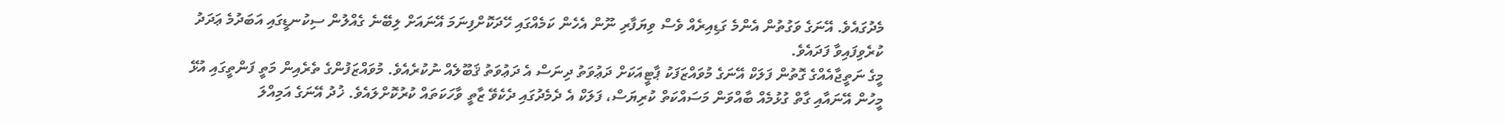މެދުގައެވެ. އޭނަގެ ވަގުތުން އެންމެ ގަޑިއިރެއް ވެސް ވިޔަފާރި ނޫން އެހެން ކަމެއްގައި ހޭދަކޮށްފިނަމަ އޭނައަށް ލިބޭނެ ގެއްލުން ސިކުނޑީގައި އަބަދުމެ ޢަދަދު ކުރެވިފައިވާ ފަދައެވެ.
މީގެ ނަތީޖާއެއްގެ ގޮތުން ފަލަކް އޭނަގެ މުވައްޒަފަކު ޕާޓީއަކަށް ދަޢުވަތު ދިނަސް އެ ދަޢުވަތު ޤަބޫލެއް ނުކުރެއެވެ. މުވައްޒަފުންގެ ތެރެއިން މަތީ ފަންތީގައި އުޅޭ މީހުން އޭނައާއި ގާތް ގުޅުމެއް ބާއްވަން މަސައްކަތް ކުރިޔަސް، ފަލަކް އެ ދެމެދުގައި ދެކެވޭ ޒާތީ ވާހަކަތައް ކުރުކޮށްލައެވެ. ޚުދު އޭނަގެ އަމިއްލަ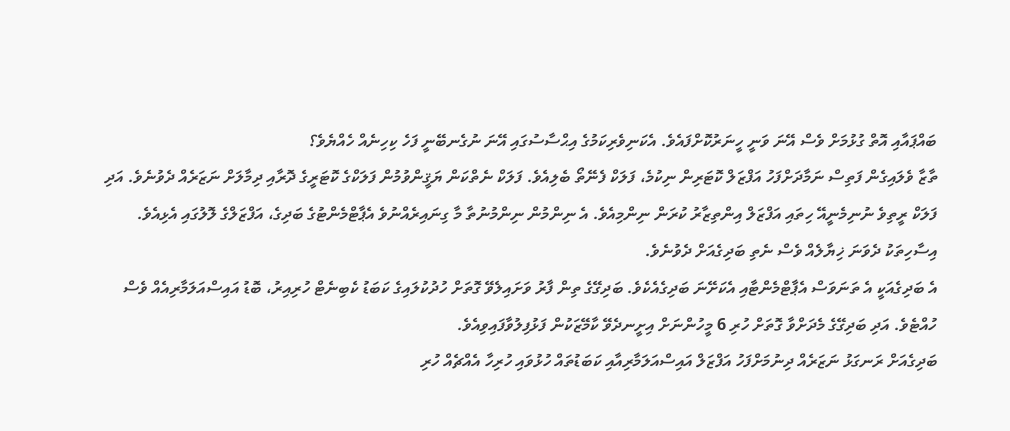ބައްޕައާއި އޮތް ގުޅުމަށް ވެސް އޭނަ ވަނީ ހީނަރުކޮށްފައެވެ. އެކަނިވެރިކަމުގެ އިޙްސާސުގައި އޭނަ ނުގެނބޭނީ ފަހެ ކިހިނެއް ހެއްޔެވެ؟
ތާޒާ ވެލައިގެން ފަތިސް ނަމާދަށްފަހު އަފްޒަލް ކޮޓަރިން ނިކުމެ، ފަލަކް ފެނޭތޯ ބެލިއެވެ. ފަލަކް ނެތްކަން ޔަޤީންވުމުން ފަލަކްގެ ކޮޓަރީގެ ދޮރާއި ދިމާލަށް ނަޒަރެއް ދެވުނެވެ. އަދި ފަލަކް ރީތިވެ ނުނިމެނީއޭ ހިތައި އަފްޒަލް އިންތިޒާރު ކުރަން ނިންމިއެވެ. އެ ނިންމުން ނިންމުނުތާ މާ ގިނައިރެއްނުވެ އެޕާޓްމެންޓުގެ ބަދިގެ، އަފްޒަލްގެ ލޮލުގައި އެޅިއެވެ. އިސާހިތަކު ދެވަނަ ޚިޔާލެއް ވެސް ނެތި ބަދިގެއަށް ދެވުނެވެ.
އެ ބަދިގެއަކީ އެ ތަނަވަސް އެޕާޓްމެންޓާއި އެކަށޭނަ ބަދިގެއެކެވެ. ބަދިގޭގެ ތިން ފާރު ވަށައިލެވޭ ގޮތަށް ހުދުކުލައިގެ ކަބަޑު ކެބިނެޓް ހުރިއިރު، ބޮޑު އައިސްއަލަމާރިއެއް ވެސް ހުއްޓެވެ. އަދި ބަދިގޭގެ މެދަށްވާ ގޮތަށް ހުރި 6 މީހުންނަށް އިށީނދެވޭ ކާމޭޒަކުން ފަޅުފިލުވާފައިވިއެވެ.
ބަދިގެއަށް ރަނގަޅު ނަޒަރެއް ދިނުމަށްފަހު އަފްޒަލް އައިސްއަލަމާރިއާއި ކަބަޑުތައް ހުޅުވައި ހުރިހާ އެއްޗެއް ހުރި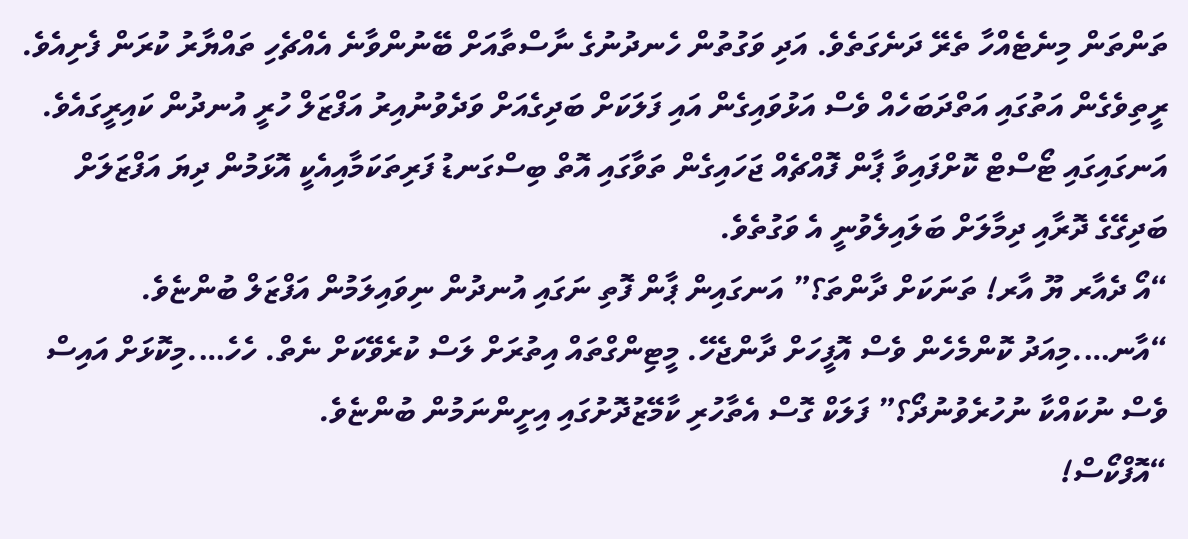ތަންތަން މިނެޓެއްހާ ތެރޭ ދަނެގަތެވެ. އަދި ވަގުތުން ހެނދުނުގެ ނާސްތާއަށް ބޭނުންވާނެ އެއްޗެހި ތައްޔާރު ކުރަން ފެށިއެވެ.
ރީތިވެގެން އަތުގައި އަތްދަބަހެއް ވެސް އަޅުވައިގެން އައި ފަލަކަށް ބަދިގެއަށް ވަދެވުނުއިރު އަފްޒަލް ހުރީ އުނދުން ކައިރީގައެވެ. އަނގައިގައި ޓޯސްޓް ކޮށްފައިވާ ޕާން ފޮއްޗެއް ޖަހައިގެން ތަވާގައި އޮތް ބިސްގަނޑު ފަރިތަކަމާއިއެކީ އޮޅަމުން ދިޔަ އަފްޒަލަށް ބަދިގޭގެ ދޮރާއި ދިމާލަށް ބަލައިލެވުނީ އެ ވަގުތެވެ.
“އޯ ދެއާރ ޔޫ އާރ! ތަނަކަށް ދާންތަ؟” އަނގައިން ޕާން ފޮތި ނަގައި އުނދުން ނިވައިލަމުން އަފްޒަލް ބުންޏެވެ.
“އާނ….މިއަދު ކޮންމެހެން ވެސް އޮފީހަށް ދާންޖެހޭ. މީޓިންގްތައް އިތުރަށް ލަސް ކުރެވޭކަށް ނެތް. ހެހެ….މިކޮޅަށް އައިސް ވެސް ނުކައްކާ ނުހުރެވުނުދޯ؟” ފަލަކް ގޮސް އެތާހުރި ކާމޭޒުދޮށުގައި އިށީންނަމުން ބުންޏެވެ.
“އޮފްކޯސް!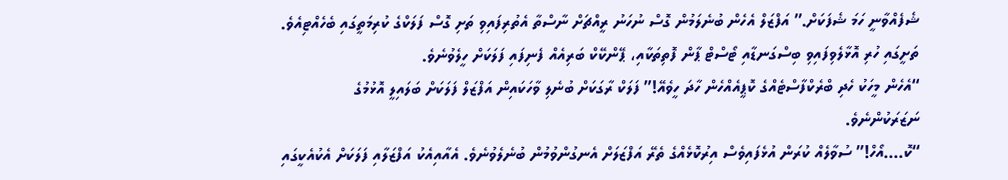ޝެފެއްވާނީ ހަމަ ޝެފަކަށް.” އަފްޒަލް އެހެން ބުނެލަމުން ގޮސް ނުހަނު ރީއްޗަށް ނާސްތާ އެތުރިފައިވި ތަށި ގޮސް ފަލަކްގެ ކުރިމަތީގައި ބެހެއްޓިއެވެ. ތަށީގައި ހުރި އޮޅާލެވިފައިވި ބިސްގަނޑާއި ޓޯސްޓް ޕާން ފޮތިތަކާއި، ޕޭންކޭކް ބަރިއެއް ފެނިފައި ފަލަކަށް ހީލެވުނެވެ.
“އެހެން މީހަކު ހެދި ބްރެކްފާސްޓެއްގެ ކޮޕީއެއްހެން ހާދަ ހީވެއޭ!” ފަލަކް ރާގަކަށް ބުނެލި ވާހަކައިން އަފްޒަލް ފަލަކަށް ބަލައިލީ އޮޅުމުގެ ނަޒަރަކުންނެވެ.
“ކޮ….އޯހް!” ސުވާލެއް ކުރަން އުޅެފައިވެސް އިރުކޮޅެއްގެ ތެރޭ އަފްޒަލަށް އެނގުންވުމުން ބުނެލެވުނެވެ. އެއާއިއެކު އަފްޒަލާއި ފަލަކަށް އެކުއެކީގައި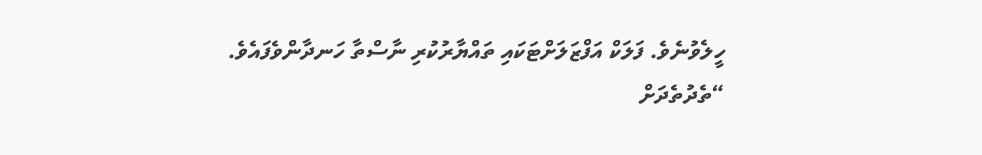ހީލެވުނެވެ. ފަލަކް އަފްޒަލަށްޓަކައި ތައްޔާރުކުރި ނާސްތާ ހަނދާންވެފައެވެ.
“ތެދުތެދަށް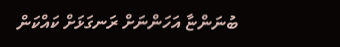ބުނަންޏާ އަހަންނަށް ރަނގަޅަށް ކައްކަން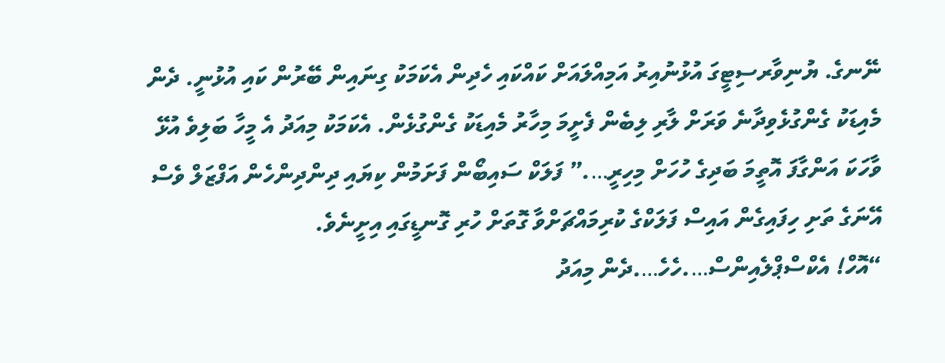ނޭނގެ. ޔުނިވާރސިޓީގަ އުޅުނުއިރު އަމިއްލައަށް ކައްކައި ހެދިން އެކަމަކު ގިނައިން ބޭރުން ކައި އުޅުނީ. ދެން މެއިޑަކު ގެންގުޅެވިދާނެ ވަރަށް ލާރި ލިބެން ފެށީމަ މިހާރު މެއިޑަކު ގެންގުޅެން. އެކަމަކު މިއަދު އެ މީހާ ބަލިވެ އުޅޭ ވާހަކަ އަންގާފަ އޮތީމަ ބަދިގެ ހުހަށް މިހިރީ….” ފަލަކް ސައިބޯން ފަށަމުން ކިޔައި ދިންދިންހެން އަފްޒަލް ވެސް އޭނަގެ ތަށި ހިފައިގެން އައިސް ފަލަކްގެ ކުރިމައްޗަށްވާ ގޮތަށް ހުރި ގޮނޑީގައި އިށީނެވެ.
“އޮހް! އެކްސްޕްލެއިންސް….ހެހެ….ދެން މިއަދު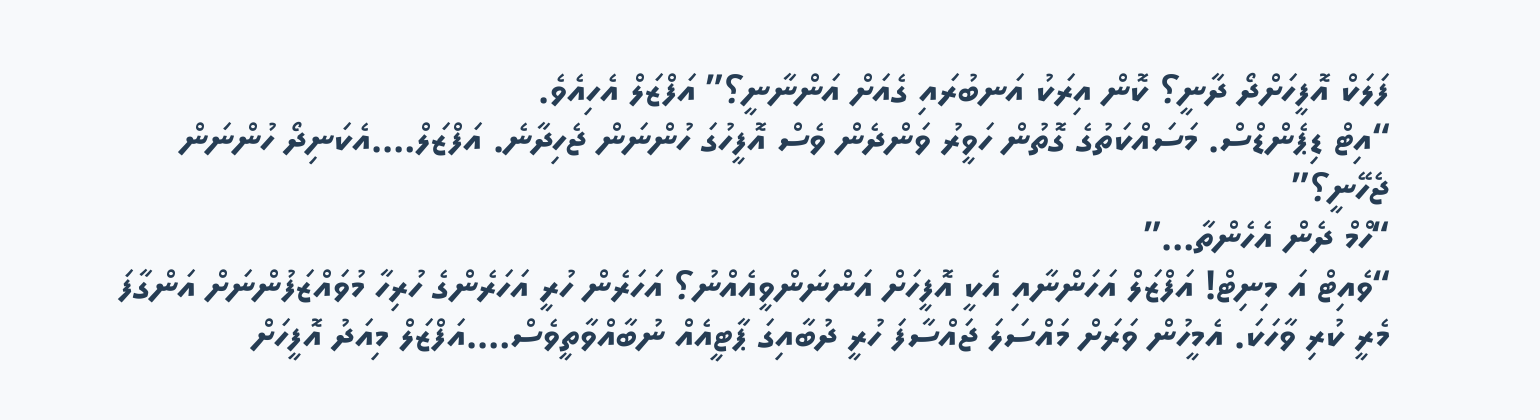ފަލަކް އޮފީހަށްދޯ ދާނީ؟ ކޮން އިރަކު އަނބުރައި ގެއަށް އަންނާނީ؟” އަފްޒަލް އެހިއެވެ.
“އިޓް ޑިޕެންޑްސް. މަސައްކަތުގެ ގޮތުން ހަވީރު ވަންދެން ވެސް އޮފީހުގަ ހުންނަން ޖެހިދާނެ. އަފްޒަލް….އެކަނިދޯ ހުންނަން ޖެހޭނީ؟”
“ހްމް ދެން އެހެންތާ…”
“ވެއިޓް އަ މިނިޓް! އަފްޒަލް އަހަންނާއި އެކީ އޮފީހަށް އަންނަންވީއެއްނު؟ އަހަރެން ހުރީ އަހަރެންގެ ހުރިހާ މުވައްޒަފުންނަށް އަންގާފަ މެރީ ކުރި ވާހަކަ. އެމީހުން ވަރަށް މައްސަލަ ޖައްސާފަ ހުރީ ދުބާއިގަ ޕާޓީއެއް ނުބާއްވާތީވެސް….އަފްޒަލް މިއަދު އޮފީހަށް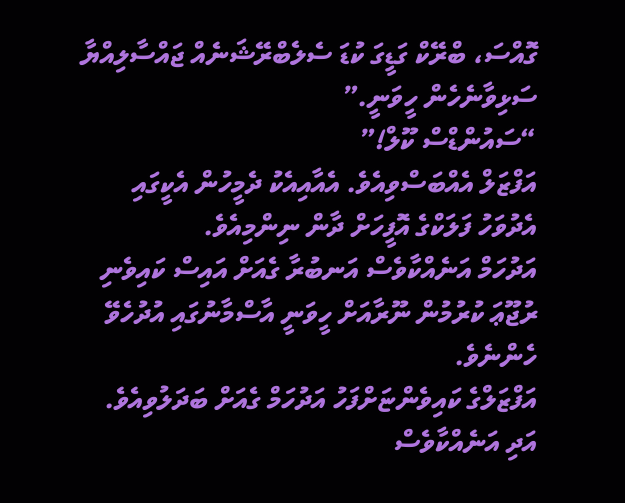ގޮއްސަ، ބްރޭކް ގަޑީގަ ކުޑަ ސެލެބްރޭޝަނެއް ޖައްސާލިއްޔާ ސަޅިވާނެހެން ހީވަނީ.”
“ސައުންޑްސް ކޫލް!”
އަފްޒަލް އެއްބަސްވިއެވެ. އެއާއިއެކު ދެމީހުން އެކީގައި އެދުވަހު ފަލަކްގެ އޮފީހަށް ދާން ނިންމިއެވެ.
އަދުހަމް އަނެއްކާވެސް އަނބުރާ ގެއަށް އައިސް ކައިވެނި ރުޖޫޢަ ކުރުމުން ނޫރާއަށް ހީވަނީ އާސްމާނުގައި އުދުހެވޭ ހެންނެވެ.
އަފްޒަލްގެ ކައިވެންޏަށްފަހު އަދުހަމް ގެއަށް ބަދަލުވިއެވެ. އަދި އަނެއްކާވެސް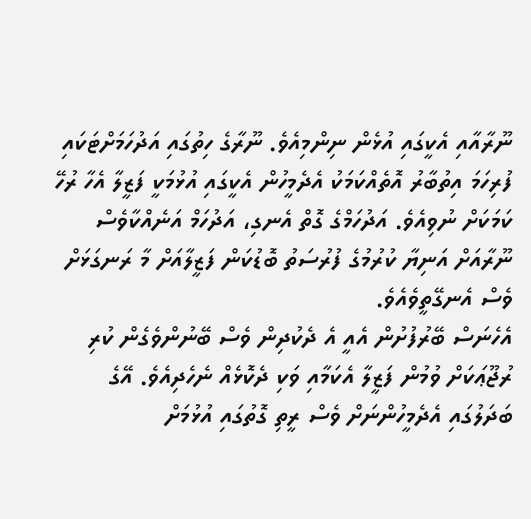ނޫރާއާއި އެކީގައި އުޅެން ނިންމިއެވެ. ނޫރާގެ ހިތުގައި އަދުހަމަށްޓަކައި ފުރިހަމަ އިތުބާރު އޮތެއްކަމަކު އެދެމީހުން އެކީގައި އުޅުމަކީ ފަޒީލާ އެހާ ރުހޭ ކަމަކަށް ނުވިއެވެ. އަދުހަމްގެ ގޮތް އެނގި، އަދުހަމް އަނެއްކާވެސް ނޫރާއަށް އަނިޔާ ކުރުމުގެ ފުރުސަތު ބޮޑުކަން ފަޒީލާއަށް މާ ރަނގަޅަށް ވެސް އެނގޭތީވެއެވެ.
އެހެނަސް ބޭރުފުށުން އެއީ އެ ދެކުދިން ވެސް ބޭނުންވެގެން ކުރި ރުޖޫޢަކަށް ވުމުން ފަޒީލާ އެކަމާއި ވަކި ދެކޮޅެއް ނެހެދިއެވެ. އޭގެ ބަދަލުގައި އެދެމީހުންނަށް ވެސް ރީތި ގޮތުގައި އުޅުމަށް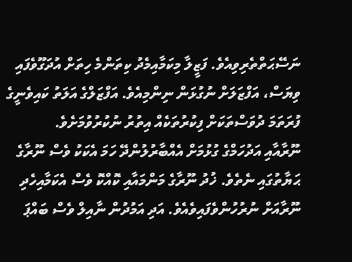ނަސޭޙަތްތެރިވިއެވެ. ފަޒީލާ މިކަމާއިމެދު ކިތަންމެ ހިތަށް އުދަގޫވެފައި ވިޔަސް، އަފްޒަލަށް ނުގުޅަން ނިންމިއެވެ. އަފްޒަލްގެ އަލަތު ކައިވެނީގެ ފުރަތަމަ ދުވަސްތަކަށް ފިކުރުތަކެއް އިތުރު ނުކުރުވުމަށެވެ.
ނޫރާއާއި އަދުހަމްގެ ގުޅުމަށް އެއްބާރުލުންދޭ ހަމަ އެކަކު ވެސް ނޫރާގެ ޙަޔާތުގައި ނެތެވެ. ޚުދު ނޫރާގެ މަންމައާއި ކޮއްކޮ ވެސް އެކަމާއިހެދި ނޫރާއަށް ނުރުހުންވެފައިވެއެވެ. އަދި އަމުދުން ނާއިލް ވެސް ބައްޕަ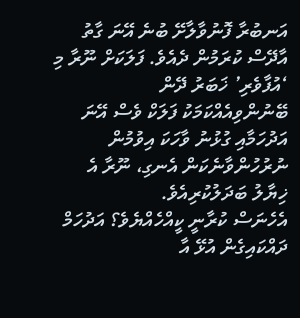އަނބުރާ ފޮނުވާލާށޭ ބުނެ އޭނަ ގާތު އާދޭސް ކުރަމުން ދެއެވެ. ފަލަކަށް ނޫރާ މި ‘އުފާވެރި’ ޚަބަރު ދޭން ބޭނުންވިއެއްކަމަކު ފަލަކް ވެސް އޭނަ އަދުހަމާއި ގުޅުނު ވާހަކަ އިވުމުން ނުރުހުންވާނެކަން އެނގި، ނޫރާ އެ ޚިޔާލު ބަދަލުކުރިއެވެ.
އެހެނަސް ކުރާނީ ކީއްހެއްޔެވެ؟ އަދުހަމް ދައްކައިގެން އުޅޭ އާ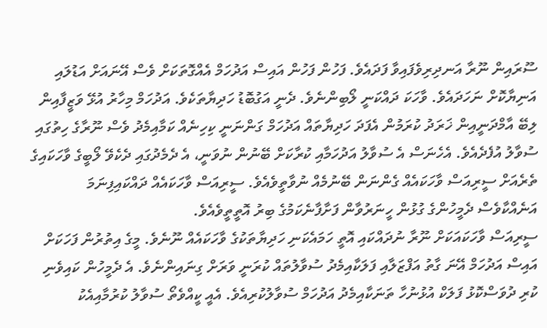ސޫރައިން ނޫރާ އަނދިރިވެފައިވާ ފަދައެވެ. ފަހުން ފަހުން އައިސް އަދުހަމް އެއްގޮތަކަށް ވެސް އޭނައަށް އަޑުލައި އަނިޔާކޮށް ނަހަދައެވެ. ވާހަކަ ދައްކަނީ ލޯބިންނެވެ. ދެނީ އަގުބޮޑު ހަދިޔާތަކެވެ. އަދުހަމް މިހާރު އުޅޭ ވަޒީފާއިން ލިބޭ އާމްދަނީއިން ޚަރަދު ކުރަމުން އެފަދަ ހަދިޔާތައް އަދުހަމް ގަންނަނީ ކިހިނެއް ކަމާއިމެދު ވެސް ނޫރާގެ ހިތުގައި ސުވާލު އުފެދެއެވެ. އެހެނަސް އެ ސުވާލު އަދުހަމާއި ކުރާކަށް ބޭނުން ނުވަނީ، އެ ދެމެދުގައި ދެކެވޭ ލޯބީގެ ވާހަކައިގެ ތެރެއަށް ސީރިއަސް ވާހަކައެއް ގެންނަން ބޭނުމެއް ނުވާތީވެއެވެ. ސީރިއަސް ވާހަކައެއް ދައްކައިފިނަމަ އަނެއްކާވެސް ދެމީހުންގެ ގުޅުން ހީނަރުވާން ފަށާފާނެކަމުގެ ބިރު އޮތީތީވެއެވެ.
ސީރިއަސް ވާހަކައަކަށް ނޫރާ ނުދައްކައި އޮތީ ހަމައެކަނި ހަދިޔާތަކުގެ ވާހަކައެއް ނޫނެވެ. މީގެ އިތުރުން ފަހަކަށް އައިސް އަދުހަމް އޭނަ ގާތު އަފްޒަލާއި ފަލަކާއިމެދު ސުވާލުތައް ކުރަނީ ވަރަށް ގިނައިންނެވެ. އެ ދެމީހުން ކައިވެނި ކުރި ދުވަސްކޮޅު ފަލަކް އުޅުނުހާ ތަނަކާއިމެދު އަދުހަމް ސުވާލުކުރިއެވެ. އެއީ ކީއްވެތޯ ސުވާލު ކުރުމާއިއެކު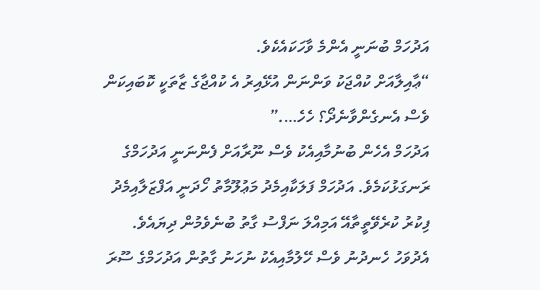އަދުހަމް ބުނަނީ އެންމެ ވާހަކައެކެވެ.
“ޢާއިލާއަށް ކުއްޖަކު ވަންނަން އުޅޭއިރު އެ ކުއްޖާގެ ޒާތަކީ ކޮބައިކަން ވެސް އެނގެންވާނެދޯ؟ ހެހެ….”
އަދުހަމް އެހެން ބުނުމާއިއެކު ވެސް ނޫރާއަށް ފެންނަނީ އަދުހަމްގެ ރަނގަޅުކަމެވެ. އަދުހަމް ފަލަކާއިމެދު މަޢުލޫމާތު ހޯދަނީ އަފްޒަލާއިމެދު ފިކުރު ކުރެވޭތީތާއޭ އަމިއްލަ ނަފްސު ގާތު ބުނެވެމުން ދިޔައެވެ.
އެދުވަހު ހެނދުނު ވެސް ހޭލުމާއިއެކު ނުހަނު ގާތުން އަދުހަމްގެ ސޫރަ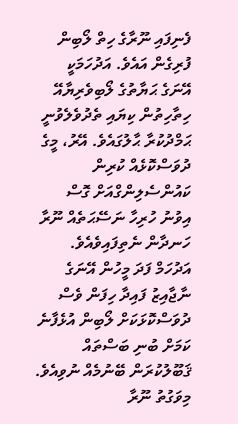ފެނިފައި ނޫރާގެ ހިތް ލޯބިން ފުރިގެން އައެވެ. އަދުހަމަކީ އޭނަގެ ޙަޔާތުގެ ލޯބިވެރިޔާއޭ ހިތާހިތުން ކިޔައި ތެދުވެލެވުނީ ޙަމްދުކުރާ ޙާލުގައެވެ. އޭރު، މީގެ ދުވަސްކޮޅެއް ކުރިން ކައުންސެލިންގްއަށް ގޮސް އިވުނު ހުރިހާ ނަސޭޙަތެއް ނޫރާ ހަނދާން ނެތިފައިވެއެވެ. އަދުހަމް ފަދަ މީހުން އޭނަގެ ނާޖާއިޒު ފައިދާ ހިފަން ވެސް ދުވަސްކޮޅަކަށް ލޯބިން އުޅެފާނެ ކަމަށް ބުނި ބަސްތައް ޤަބޫލުކުރަން ބޭނުމެއް ނުވިއެވެ. މިވަގުތު ނޫރާ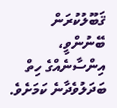ޤަބޫލުކުރަން ބޭނުންވީ، އިންސާނެއްގެ ހިތް ބަދަލުވެދާނެ ކަމަށެވެ.